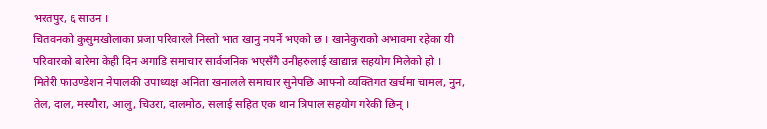भरतपुर, ६ साउन ।
चितवनको कुसुमखोलाका प्रजा परिवारले निस्तो भात खानु नपर्ने भएको छ । खानेकुराको अभावमा रहेका यी परिवारको बारेमा केही दिन अगाडि समाचार सार्वजनिक भएसँगै उनीहरुलाई खाद्यान्न सहयोग मिलेको हो ।
मितेरी फाउण्डेशन नेपालकी उपाध्यक्ष अनिता खनालले समाचार सुनेपछि आफ्नो व्यक्तिगत खर्चमा चामल, नुन, तेल, दाल, मस्यौरा, आलु, चिउरा, दालमोठ, सलाई सहित एक थान त्रिपाल सहयोग गरेकी छिन् ।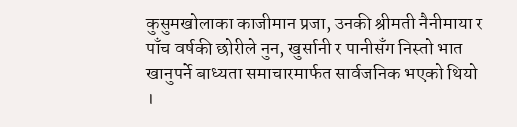कुसुमखोलाका काजीमान प्रजा, उनकी श्रीमती नैनीमाया र पाँच वर्षकी छोरीले नुन, खुर्सानी र पानीसँग निस्तो भात खानुपर्ने बाध्यता समाचारमार्फत सार्वजनिक भएको थियो ।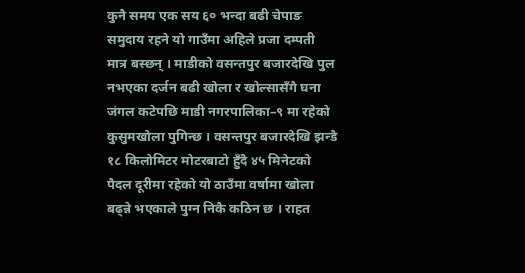कुनै समय एक सय ६० भन्दा बढी चेपाङ समुदाय रहने यो गाउँमा अहिले प्रजा दम्पती मात्र बस्छन् । माडीको वसन्तपुर बजारदेखि पुल नभएका दर्जन बढी खोला र खोल्सासँगै घना जंगल कटेपछि माडी नगरपालिका–९ मा रहेको कुसुमखोला पुगिन्छ । वसन्तपुर बजारदेखि झन्डै १८ किलोमिटर मोटरबाटो हुँदै ४५ मिनेटको पैदल दूरीमा रहेको यो ठाउँमा वर्षामा खोला बढ्न्ने भएकाले पुग्न निकै कठिन छ । राहत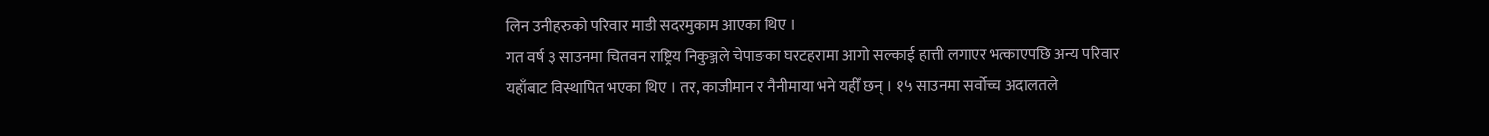लिन उनीहरुको परिवार माडी सदरमुकाम आएका थिए ।
गत वर्ष ३ साउनमा चितवन राष्ट्रिय निकुञ्जले चेपाङका घरटहरामा आगो सल्काई हात्ती लगाएर भत्काएपछि अन्य परिवार यहाँबाट विस्थापित भएका थिए । तर, काजीमान र नैनीमाया भने यहीँ छन् । १५ साउनमा सर्वोच्च अदालतले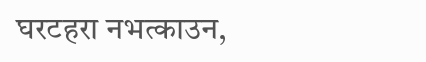घरटहरा नभत्काउन,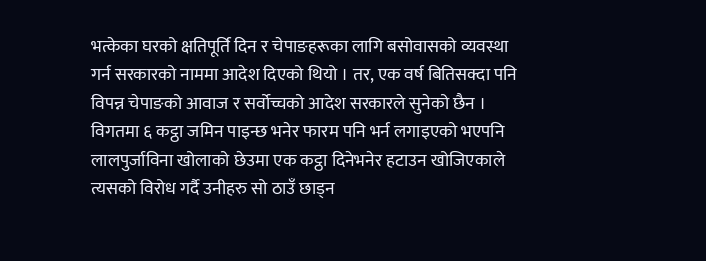भत्केका घरको क्षतिपूर्ति दिन र चेपाङहरूका लागि बसोवासको व्यवस्था गर्न सरकारको नाममा आदेश दिएको थियो । तर, एक वर्ष बितिसक्दा पनि विपन्न चेपाङको आवाज र सर्वोच्चको आदेश सरकारले सुनेको छैन । विगतमा ६ कट्ठा जमिन पाइन्छ भनेर फारम पनि भर्न लगाइएको भएपनि लालपुर्जाविना खोलाको छेउमा एक कट्ठा दिनेभनेर हटाउन खोजिएकाले त्यसको विरोध गर्दै उनीहरु सो ठाउँ छाड्न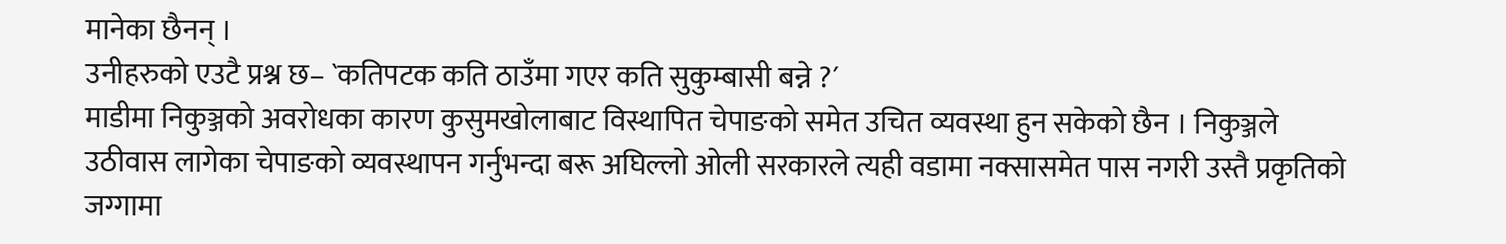मानेका छैनन् ।
उनीहरुको एउटै प्रश्न छ– `कतिपटक कति ठाउँमा गएर कति सुकुम्बासी बन्ने ?´
माडीमा निकुञ्जको अवरोधका कारण कुसुमखोलाबाट विस्थापित चेपाङको समेत उचित व्यवस्था हुन सकेको छैन । निकुञ्जले उठीवास लागेका चेपाङको व्यवस्थापन गर्नुभन्दा बरू अघिल्लो ओली सरकारले त्यही वडामा नक्सासमेत पास नगरी उस्तै प्रकृतिको जग्गामा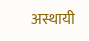अस्थायी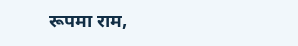रूपमा राम,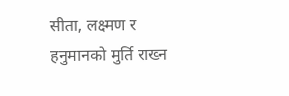सीता, लक्ष्मण र हनुमानको मुर्ति राख्न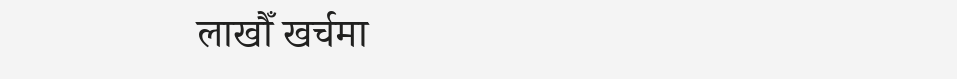लाखौँ खर्चमा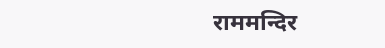राममन्दिर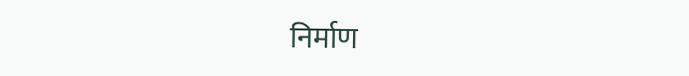निर्माण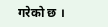गरेको छ ।